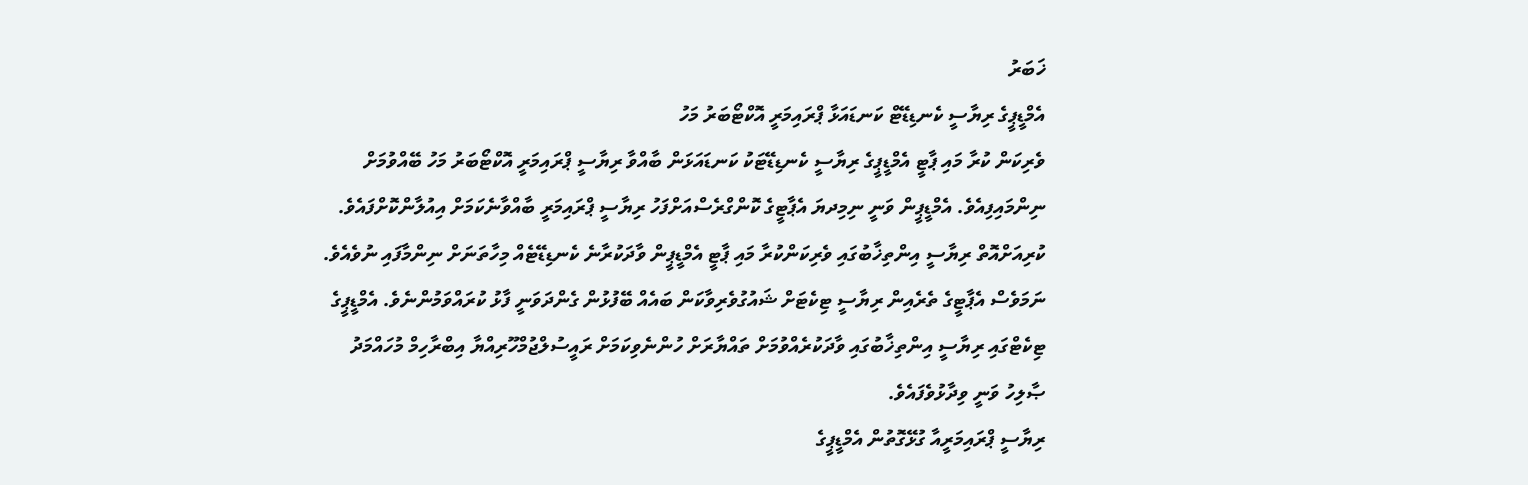ޚަބަރު
އެމްޑީޕީގެ ރިޔާސީ ކެނޑިޑޭޓް ކަނޑައަޅާ ޕްރައިމަރީ އޮކްޓޯބަރު މަހު
ވެރިކަން ކުރާ މައި ޕާޓީ އެމްޑީޕީގެ ރިޔާސީ ކެނޑިޑޭޓަކު ކަނޑައަޅަން ބާއްވާ ރިޔާސީ ޕްރައިމަރީ އޮކްޓޯބަރު މަހު ބޭއްވުމަށް ނިންމައިފިއެވެ. އެމްޑީޕީން ވަނީ ނިމިދޔަ އެޕާޓީގެ ކޮންގްރެސްއަށްފަހު ރިޔާސީ ޕްރައިމަރީ ބާއްވާނެކަމަށް އިއުލާންކޮށްފައެވެ.
ކުރިއަށްއޮތް ރިޔާސީ އިންތިޚާބުގައި ވެރިކަންކުރާ މައި ޕާޓީ އެމްޑީޕީން ވާދަކުރާނެ ކެނޑިޑޭޓެއް މިހާތަނަށް ނިންމާފައި ނުވެއެވެ. ނަމަވެސް އެޕާޓީގެ ތެރެއިން ރިޔާސީ ޓިކެޓަށް ޝައުގުވެރިވާކަން ބައެއް ބޭފުޅުން ގެންދަވަނީ ފާޅު ކުރައްވަމުންނެވެ. އެމްޑީޕީގެ ޓިކެޓްގައި ރިޔާސީ އިންތިޚާބުގައި ވާދަކުރެއްވުމަށް ތައްޔާރަށް ހުންނެވިކަމަށް ރައީސުލްޖުމްހޫރިއްޔާ އިބްރާހިމް މުހައްމަދު ޞާލިހު ވަނީ ވިދާޅުވެފައެވެ.
ރިޔާސީ ޕްރައިމަރީއާ ގުޅޭގޮތުން އެމްޑީޕީގެ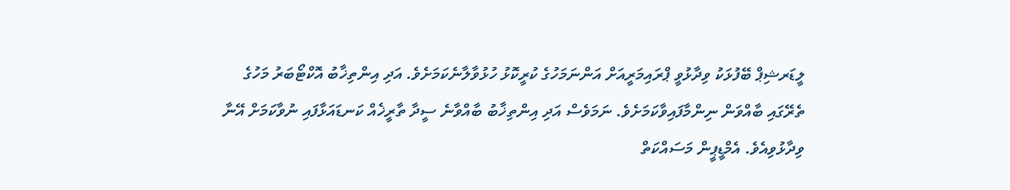ލީޑަރޝިޕް ބޭފުޅަކު ވިދާޅުވީ ޕްރައިމަރީއަށް އަންނަމަހުގެ ކުރީކޮޅު ހުޅުވާލާނެކަމަށެވެ. އަދި އިންތިޚާބު އޮކްޓޯބަރު މަހުގެ ތެރޭގައި ބާއްވަން ނިންމާފައިވާކަމަށެވެ. ނަމަވެސް އަދި އިންތިޚާބު ބާއްވާނެ ސީދާ ތާރީޚެއް ކަނޑައަޅާފައި ނުވާކަމަށް އޭނާ ވިދާޅުވިއެވެ. އެމްޑީޕީން މަސައްކަތް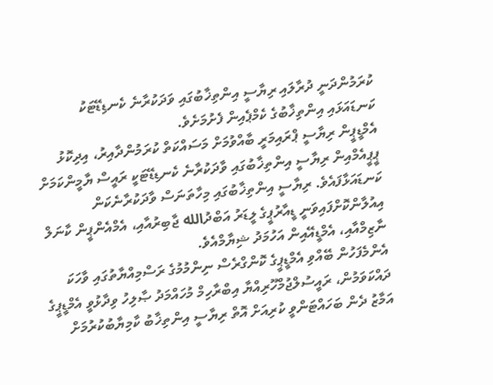ކުރަމުންދަނީ ދުރާލައި ރިޔާސީ އިންތިޚާބުގައި ވަދަކުރާނެ ކެނޑިޑޭޓަކު ކަނޑައަޅައި އިންތިޚާބުގެ ކެމްޕެއިން ފެށުމަށެވެ.
އެމްޑީޕީން ރިޔާސީ ޕްރައިމަރީ ބާއްވުމަށް މަސައްކަތް ކުރަމުންދާއިރު، އިދިކޮޅު ޕީޕީއެމްއިން ރިޔާސީ އިންތިޚާބުގައި ވާދަކުރާނެ ކެނޑިޑޭޓަކީ ރައީސް ޔާމީންކަމަށް ކަނޑައަޅާފައެވެ. ރިޔާސީ އިންތިޚާބުގައި މިހާތަނަސް ވާދަކުރާނެކަން އިއުލާންކޮށްފައިވަނީ ޑީއާރުޕީގެ ލީޑަރު އަބްދުالله ޖާބިރުއާއި، އެމްއެންޕީން ކާނަލް ނާޒިމްއާއި، އެމްޑީއޭއިން އަހުމަދު ޝިޔާމްއެވެ.
އެންމެފަހުން ބޭއްވި އެމްޑީޕީގެ ކޮންގްރެސް ނިންމުމުގެ ރަސްމިއްޔާތުގައި ވާހަކަ ދައްކަވަމުން، ރައީސުލްޖުމްހޫރިއްޔާ އިބްރާހިމް މުހައްމަދު ޞާލިހު ވިދާޅުވީ އެމްޑީޕީގެ އަމާޒު ދެން ބަހައްޓަންވީ ކުރިއަށް އޮތް ރިޔާސީ އިންތިޚާބު ކާމިޔާބުކުރުމަށް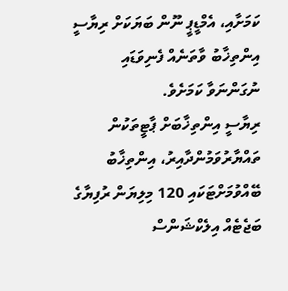ކަމަށާއި، އެމްޑީޕީ ނޫން ބަޔަކަށް ރިޔާސީ އިންތިޚާބު ވާތަނެއް ފެނިވަޑައި ނުގަންނަވާ ކަމަށެވެ.
ރިޔާސީ އިންތިޚާބަށް ޕާޓީތަކުން ތައްޔާރުވަމުންދާއިރު، އިންތިޚާބު ބޭއްވުމަށްޓަކައި 120 މިލިޔަން ރުފިޔާގެ ބަޖެޓެއް އިލެކްޝަންސް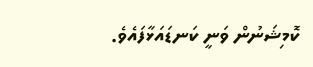ކޮމިޝަނުން ވަނީ ކަނޑައަޅާފައެވެ.